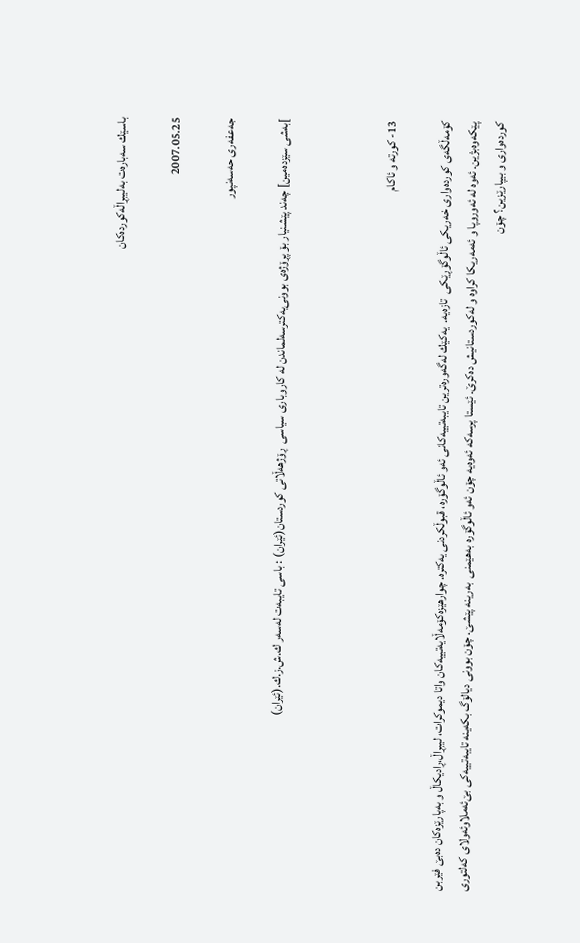باسێك سه‌باره‌ت به‌لیبڕاڵه‌كورده‌كان

2007.05.25

جه‌عفه‌ری حه‌سه‌نپور

]به‌شی سێزده‌مین] چه‌ند پێشنیار بۆ پڕۆژه‌ی بوونی‌یه‌كتر‌سه‌لماندن له‌ كاروباری سیاسی ‌ ڕۆژهه‌ڵاتی كوردستان(ئێران) : باسی تایبه‌ت له‌سه‌ر ك.ش.ز.ك.(ئێران)



13- كورته و ئاكام

كۆمه‌ڵگه‌ی كورده‌واری خه‌ریكی ئاڵوگۆڕێكی  تازه‌یه.  یه‌كێك له‌گه‌وره‌ترین تایبه‌تییه‌كانی ئه‌و ئاڵوگۆره، قبوڵكردنی یه‌كتره. چوارهێزه‌كۆمه‌ڵایه‌تییه‌كان واتا دیموكرات، لیبڕاڵ،ڕادیكاڵ و به‌پارێزه‌كان ده‌بێ فێر‌بن پێكه‌وه‌بژین. ئه‌وه له ئه‌وروپا و ئه‌مه‌ریكا كراوه و له‌كوردستانیش ده‌كرێ. ئێستا پرسه‌كه ئه‌وه‌یه چۆن ئه‌و ئاڵوگۆره‌ به‌هێمنی  به‌رینه پێشێ. چۆن بوونی دیالۆگ بكه‌ینه تایبه‌تییه‌كی بێ‌ئه‌ملاوئه‌ولای كه‌لتوری كورده‌واری و بیپارێزین؟ چۆن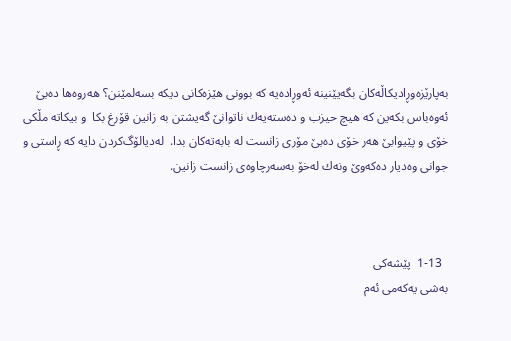به‌پارێزه‌وڕادیكاڵه‌كان بگه‌یێنینه‌ ئه‌وڕاده‌یه كه بوونی هێزه‌كانی دیكه بسه‌لمێنن؟ هه‌روه‌ها ده‌بێ ئه‌وه‌باس بكه‌ین كه هیچ حیزب و ده‌سته‌‌یه‌ك ناتوانێ گه‌یشتن به زانین قۆرغ بكا  و بیكاته‌ مڵكی خۆی و پێیوابێ هه‌ر خۆی ده‌بێ مۆری زانست له‌ بابه‌ته‌كان بدا.  له‌دیالۆگ‌كردن دایه كه ڕاستی و جوانی وه‌دیار ده‌كه‌وێ ونه‌ك له‌خۆ به‌سه‌رچاوه‌ی زانست زانین.



  1-13  پێشه‌كی
به‌شی یه‌كه‌می ئه‌م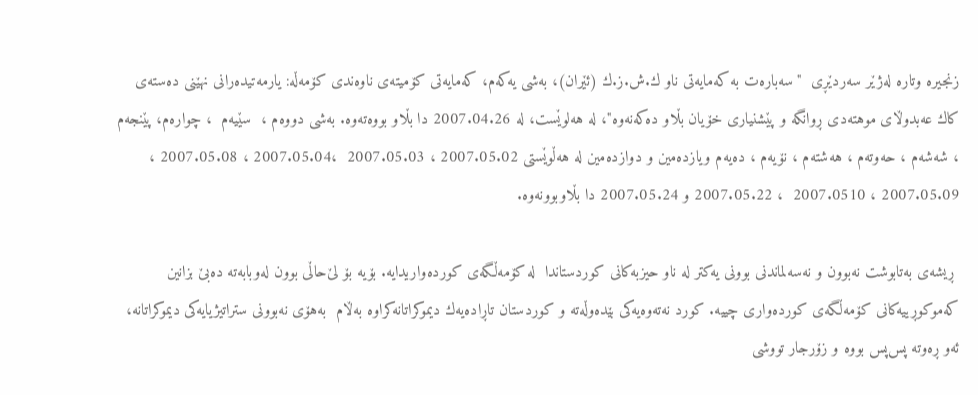زنجیره‌ وتاره له‌ژێر سه‌ردێڕی  "سه‌باره‌ت به كه‌‌مایه‌تی ناو ك.ش.ز.ك (ئێران)، به‌شی یه‌كه‌م، كه‌مایه‌تی كۆمیته‌ی ناوه‌ندی كۆمه‌ڵه: یارمه‌تیده‌رانی نهێنی د‌ه‌سته‌ی كاك عه‌بدوڵای موهته‌دی ڕوانگه و پێشنیاری خۆیان بڵاو د‌‌ه‌كه‌نه‌وه"، له هه‌لوێست، له 2007.04.26 دا بڵاو بووه‌ته‌وه. به‌شی دووه‌م ،  سێیه‌م  ، چواره‌م، پێنجه‌م ، شه‌شه‌م ، حه‌وته‌م ، هه‌شته‌م ، نۆیه‌م ، ده‌یه‌م ویازده‌مین و دوازده‌مین له هه‌ڵوێستی 2007.05.02 ، 2007.05.03  ،2007.05.04 ، 2007.05.08 ، 2007.05.09 ، 2007.0510  ، 2007.05.22 و 2007.05.24 دا بڵاوبوونه‌وه.

 ڕیشه‌ی به‌تابوشت نه‌بوون و نه‌سه‌لماندنی بوونی یه‌كتر له ناو حیزبه‌كانی كوردستاندا  له كۆمه‌ڵگه‌ی كورده‌واریدایه. بۆیه بۆ لێ‌حاڵی بوون له‌وبابه‌ته ده‌بێ بزانین كه‌موكوڕییه‌كانی كۆمه‌ڵگه‌ی كورده‌واری چییه. كورد نه‌ته‌وه‌یه‌كی بێده‌وڵه‌ته و كوردستان تاڕاده‌یه‌ك دیموكراتانه‌كراوه به‌ڵام  به‌هۆی نه‌بوونی ستراتیژیایه‌‌كی دیموكراتانه، ئه‌و ڕه‌وته پس‌پس بووه و زۆرجار تووشی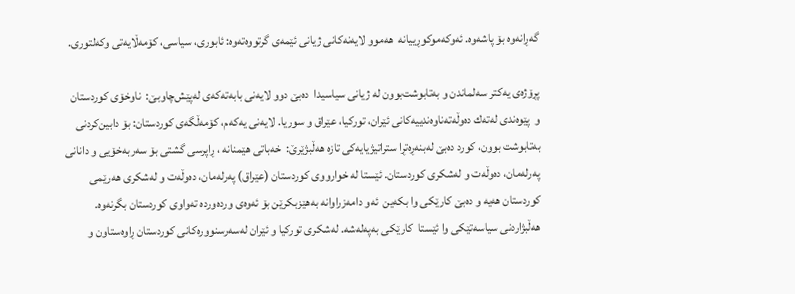گه‌ڕانه‌وه بۆ پاشه‌وه‌. ئه‌وكه‌موكوڕییانه  هه‌موو لایه‌نه‌كانی ژیانی ئێمه‌ی گرتووه‌ته‌وه: ئابوری، سیاسی، كۆمه‌ڵایه‌تی وكه‌لتوری.

پڕۆژه‌ی یه‌كتر سه‌لماندن و به‌تابوشت‌بوون له‌ ژیانی سیاسیدا  ده‌بێ دوو لایه‌نی بابه‌ته‌كه‌ی له‌پێش‌چاوبێ:  ناوخۆی كوردستان و ‌ پێوه‌ندی له‌ته‌ك ده‌وڵه‌ته‌ناوه‌ندییه‌كانی ئێران، توركیا، عێراق و سوریا. لایه‌نی یه‌كه‌م، كۆمه‌ڵگه‌ی كوردستان: بۆ دابین‌كردنی به‌تابوشت بوون، كورد ده‌بێ له‌بنه‌ڕه‌تڕا ستراتیژیایه‌‌كی تازه‌ هه‌ڵبژێرێ:  خه‌باتی هێمنانه‌ ، ڕاپرسی گشتی بۆ سه‌ربه‌خۆیی و دانانی په‌رله‌مان، ده‌وڵه‌ت و له‌شكری كوردستان. ئێستا له‌ خوارووی كوردستان (عێراق) په‌رله‌مان، ده‌وڵه‌ت و له‌شكری هه‌رێمی كوردستان هه‌یه و ده‌بێ كارێكی وا بكه‌ین  ئه‌و دامه‌زراوانه‌ به‌هێزبكرێن بۆ ئه‌وه‌ی ورده‌ورده‌ ته‌واوی كوردستان بگرنه‌وه.  هه‌ڵبژاردنی سیاسه‌تێكی وا ئێستا  كارێكی به‌په‌له‌شه. له‌‌شكری توركیا و ئێران له‌سه‌رسنووره‌كانی كوردستان ڕاوه‌ستاون و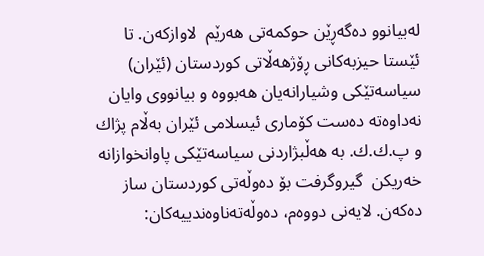له‌بیانوو ده‌گه‌ڕێن حوكمه‌تی هه‌رێم  لاوازكه‌ن. تا ئێستا حیزبه‌كانی ڕۆژهه‌ڵاتی كوردستان (ئێران) سیاسه‌تێكی وشیارانه‌‌یان هه‌بووه و بیانووی وایان نه‌‌داوه‌ته ده‌ست كۆماری ئیسلامی ئێران به‌ڵام پژاك و پ.ك.ك. به هه‌ڵبژاردنی سیاسه‌تێكی پاوانخوازانه خه‌ریكن  گیروگرفت بۆ ده‌وڵه‌تی كوردستان ساز ده‌كه‌ن. لایه‌نی دووه‌م، ده‌وڵه‌ته‌ناوه‌ندییه‌كان: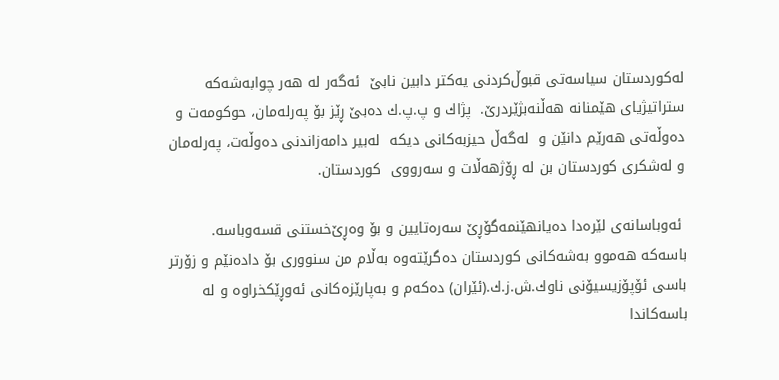له‌كوردستان سیاسه‌تی قبوڵ‌كردنی یه‌كتر دابین نابێ  ئه‌گه‌ر له هه‌ر چوابه‌شه‌كه ستراتیژیای هێمنانه‌ هه‌ڵنه‌بژێردرێ.  پژاك و پ.پ.ك ده‌بێ ڕێز بۆ په‌رله‌مان، حوكومه‌ت و ده‌وڵه‌تی هه‌رێم دانێن و  له‌گه‌ڵ حیزبه‌كانی دیكه  له‌بیر دامه‌زاندنی ده‌وڵه‌ت، په‌رله‌مان و له‌شكری كوردستان بن له ڕۆژهه‌ڵات و سه‌رووی  كوردستان.

 ئه‌وباسانه‌ی لێره‌دا ده‌یانهێنمه‌گۆڕێ سه‌ره‌تایین و بۆ وه‌ڕێ‌خستنی قسه‌وباسه. باسه‌كه هه‌موو به‌شه‌كانی كوردستان ده‌گرێته‌وه به‌ڵام من سنووری بۆ داده‌نێم و زۆرتر باسی ئۆپۆزیسیۆنی ناوك.ش.ز.ك.(ئێران) ده‌كه‌م و به‌پارێزه‌كانی ئه‌وڕێكخراوه و له‌ باسه‌كاندا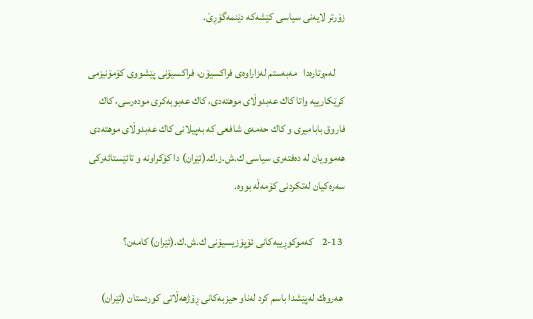زۆرتر لایه‌نی سیاسی كێشه‌كه دێنمه‌گۆڕێ.

     له‌م‌وتاره‌دا   مه‌به‌ستم له‌زاراوه‌ی فراكسیۆن، فراكسیۆنی پێشووی كۆمۆنیزمی كرێكارییه واتا كاك عه‌‌بدوڵای موهته‌دی، كاك عه‌بوبه‌كری موده‌رسی، كاك فاروق بابامیری و كاك حه‌مه‌ی شافعی كه به‌پیلانی كاك عه‌بدوڵای موهته‌دی هه‌موویان له‌ ده‌فته‌ری سیاسی ك.ش.ز.ك.(ئێران) دا كۆكراونه و تائێستائه‌ركی سه‌ره‌كیان له‌تكردنی كۆمه‌ڵه‌ بووه.

 2-13    كه‌موكوڕییه‌كانی ئۆپۆزیسیۆنی ك.ش.ك.(ئێران) كامه‌‌ن؟

 هه‌روه‌ك له‌پێشدا باسم كرد له‌ناو حیزبه‌كانی ڕۆژهه‌ڵاتی كوردستان (ئێران)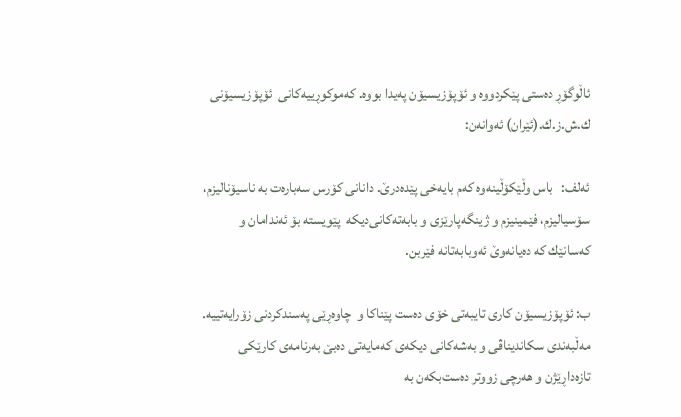ئاڵوگۆڕ ده‌ستی پێكردووه و ئۆپۆزیسیۆن په‌یدا بووه. كه‌موكوڕییه‌كانی  ئۆپۆزیسیۆنی ك.ش.ز.ك.(ئێران) ئه‌وانه‌ن:

ئه‌لف:   باس وڵێكۆڵینه‌وه كه‌م بایه‌خی پێده‌درێ. دانانی كۆرس سه‌باره‌ت به ناسیۆنالیزم، سۆسیالیزم، فێمینیزم و ژینگه‌پارێزی و بابه‌ته‌كانی‌دیكه  پێویسته بۆ ئه‌ندامان و كه‌سانێك كه ده‌یانه‌وێ ئه‌وبابه‌تانه فێربن.

ب: ئۆپۆزیسیۆن كاری تایبه‌تی‌ خۆی ده‌ست پێناكا و  چاوه‌ڕێی په‌سندكردنی زۆرایه‌تییه. مه‌ڵبه‌ندی سكاندیناڤی و به‌شه‌كانی دیكه‌ی كه‌مایه‌تی ده‌بێ به‌رنامه‌ی كارێكی تازه‌داڕێژن و هه‌رچی زووتر ده‌ست‌بكه‌ن به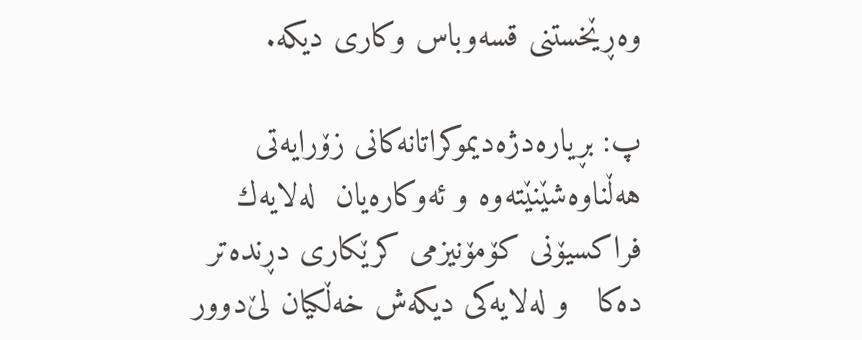وه‌ڕێخستنی قسه‌وباس وكاری دیكه.

پ: بڕیاره‌دژه‌دیموكراتانه‌كانی زۆرایه‌تی  هه‌ڵناوه‌شێنێته‌وه و ئه‌وكاره‌یان  له‌‌لایه‌ك فراكسیۆنی كۆمۆنیزمی كرێكاری دڕنده‌تر ده‌كا   و له‌لایه‌كی دیكه‌ش خه‌‌ڵكیان لێ‌دوور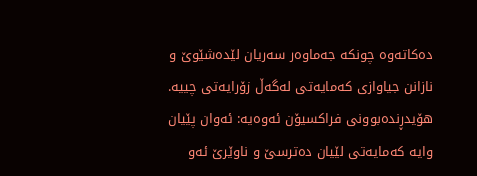ده‌كاته‌وه چونكه جه‌ماوه‌ر سه‌ریان لێد‌ه‌شێوێ و نازانن جیاوازی كه‌مایه‌تی له‌گه‌ڵ زۆرایه‌تی چییه.   هۆیدڕنده‌بوونی فراكسیۆن ئه‌وه‌یه: ئه‌وان پێیان وایه كه‌مایه‌تی لێیان ده‌ترسێ و ناوێرێ ئه‌و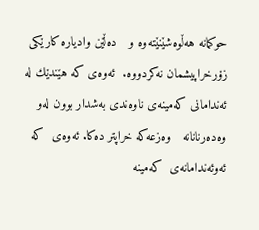حوكمانه هه‌ڵوه‌شێنێته‌وه و   ده‌ڵێن وادیاره كارێكی زۆرخراپیشمان نه‌كردووه.  ئه‌وه‌ی كه هێندێك له‌ ئه‌ندامانی كه‌مینه‌ی ناوه‌ندی به‌شدار بوون له‌و وه‌ده‌رنانانه‌   وه‌زعه‌كه خراپتر ده‌كا. ئه‌وه‌ی  كه ئه‌و‌ئه‌ندا‌مانه‌ی  كه‌مینه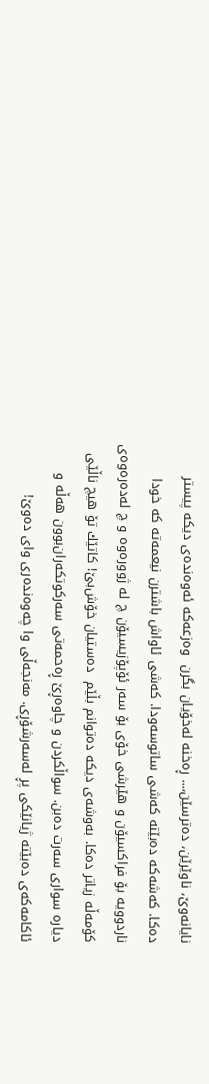نایانه‌‌وێ، ناوێرێن، ده‌ترسێن،... ڕه‌خنه‌ له‌خۆیان بگرن  وه‌زعه‌كه ئه‌وه‌نده‌ی دیكه پیستر ده‌كا. كه‌شه‌كه ده‌بێته كه‌شی ساتوسه‌ودا. كه‌شی ئاوا‌ش باشترن نیعمه‌ته كه خودا ناردوویه بۆ فراكسیۆن و هێرشی خۆی بۆ سه‌ر ئۆپۆزیسیۆن چ له‌ ژووره‌وه و چ له‌ده‌ره‌وه‌ی كۆمه‌ڵه زیاتر ده‌كا. به‌وشه‌ی دیكه ده‌توانم بڵێم  ‌ده‌ستیان خۆ‌ش‌بێ! كاتێك تۆ هیچ ناڵێی دیاره سواری سه‌رت ده‌بن. سواڵكردن و چاوه‌ڕێ ڕه‌حمه‌تی سه‌ركوتكه‌ران‌بوون هه‌ڵه و ئاكامه‌كه‌ی ده‌بێته ژیانێكی پڕ له‌سه‌رشۆڕی. مه‌نجه‌ڵی وا چه‌وه‌نده‌ری وای ده‌وێ!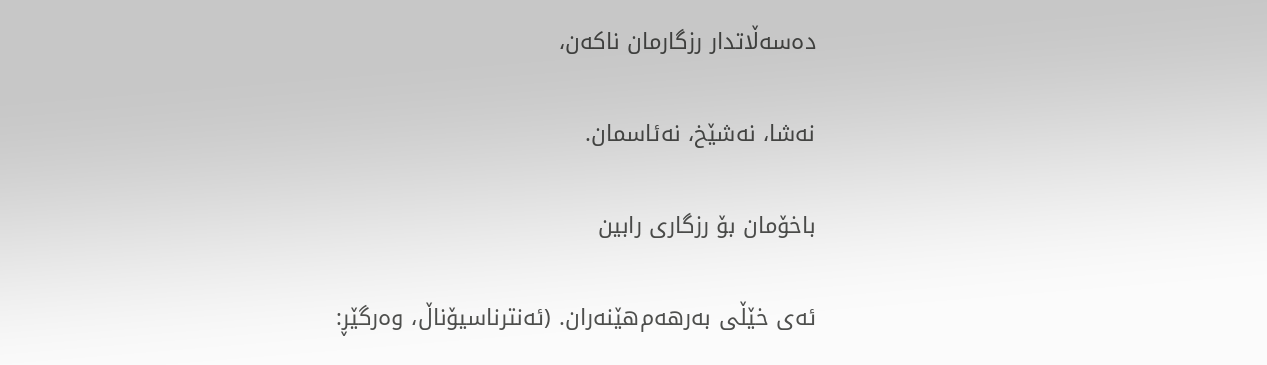ده‌سه‌ڵاتدار رزگارمان ناكه‌ن،

نه‌شا، نه‌شێخ، نه‌ئاسمان.

باخۆمان بۆ رزگاری رابین

ئه‌ی خێڵی به‌رهه‌م‌هێنه‌ران. (ئه‌نترناسیۆناڵ، وه‌رگێڕ: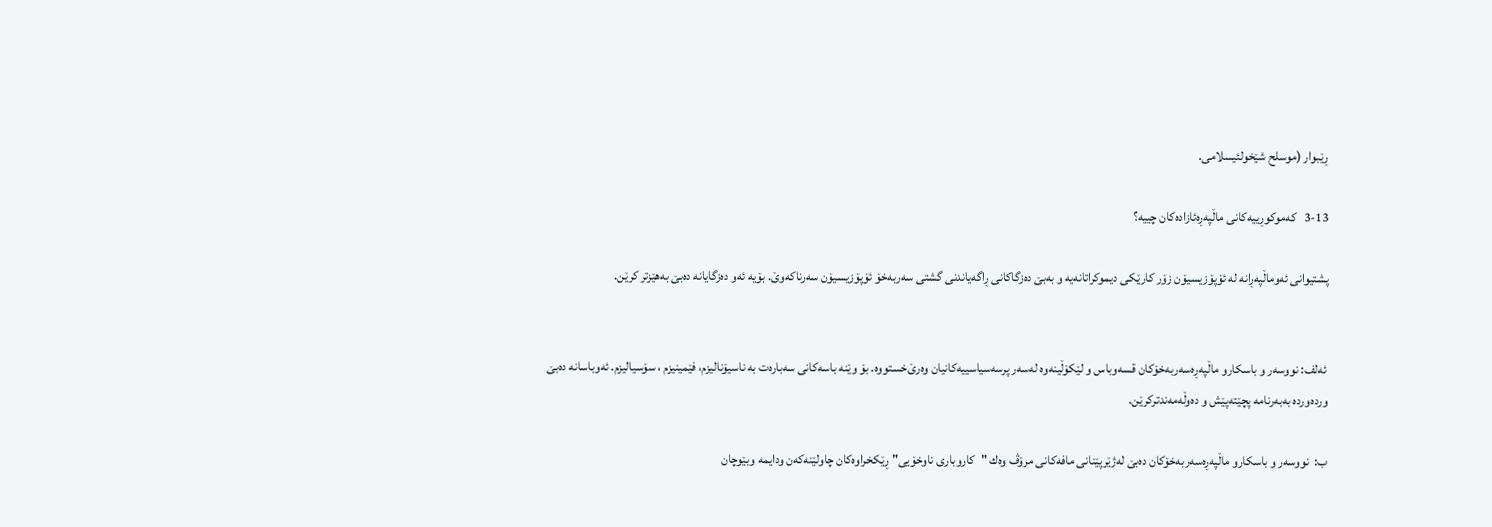ڕێبوار (موسلح شێخولئیسلامی.

3-13   كه‌موكوڕییه‌كانی ماڵپه‌ڕه‌ئازاده‌كان چییه؟

پشتیوانی ئه‌وماڵپه‌ڕانه له‌ ئۆپۆزیسیۆن زۆر كارێكی دیموكراتانه‌یه و به‌بێ ده‌زگاكانی ڕاگه‌یاندنی گشتی سه‌ربه‌خۆ ئۆپۆزیسیۆن سه‌رناكه‌وێ. بۆیه ئه‌و ده‌زگایانه ده‌بێ به‌هێزتر كرێن.


 ئه‌لف: نووسه‌ر و باسكارو ماڵپه‌ڕه‌‌سه‌ربه‌خۆكان قسه‌وباس و لێكۆڵینه‌وه له‌سه‌ر پرسه‌سیاسییه‌كانیان وه‌رێ‌خستووه. بۆ وێنه باسه‌كانی سه‌باره‌ت به ناسیۆنالیزم، فێمینیزم ، سۆسیالیزم. ئه‌وباسانه ده‌بێ ورده‌ورده به‌به‌رنامه پچێته‌پێش و ده‌وڵه‌مه‌ندتركرێن.

ب:  نووسه‌ر و باسكارو ماڵپه‌ڕه‌‌سه‌ربه‌خۆكان ده‌بێ له‌ژێرپێنانی مافه‌كانی مرۆڤ وه‌ك "كاروباری ناوخۆیی" ڕێكخراوه‌كان چاولێنه‌كه‌ن ودایمه و‌بێوچان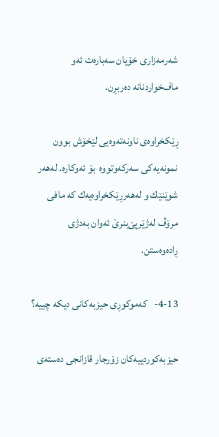شه‌رمه‌زاری خۆیان سه‌باره‌ت ئه‌و ماف‌خواردنانه ده‌ربڕن.

ڕێكخراوه‌ی ناونه‌‌ته‌وه‌یی لێخۆش بوون نمونه‌یه‌كی سه‌ركه‌وتووه  بۆ ئه‌وكاره. له‌هه‌ر شوێنێك و له‌هه‌رڕێكخراوه‌یه‌ك كه مافی مرۆڤ له‌ژێرپێ‌بنرێ ئه‌وان به‌دژی ڕاد‌ه‌‌وه‌ستن.

4-13-   كه‌موكوڕی حیزبه‌كانی دیكه چییه؟

حیزبه‌كوردییه‌كان زۆرجار قازانجی ده‌سته‌ی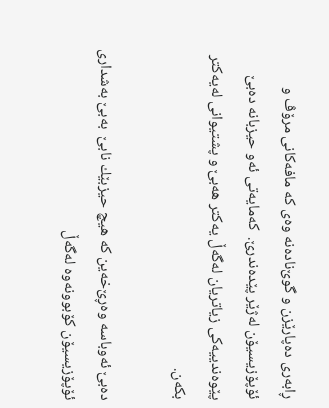ڕابه‌ری ده‌پارێزن و گوێ‌ناده‌نه وه‌ی كه مافه‌كانی مرۆڤ و ئۆپۆزیسیۆن له‌ژێر پێده‌ندرێ.  كه‌مایه‌تی ئه‌و حیزبانه ده‌بێ پێوه‌ندییه‌كی زیاتریان له‌گه‌ڵ یه‌كتر هه‌بێ و پشتیوانی له‌یه‌كتر بكه‌ن.

ده‌بێ ئه‌وباسه‌ وه‌ڕێ‌خه‌ین كه هیچ حیزبێك نابێ  به‌بێ به‌شداری ئۆپۆزیسیۆن كۆبوونه‌وه له‌گه‌ڵ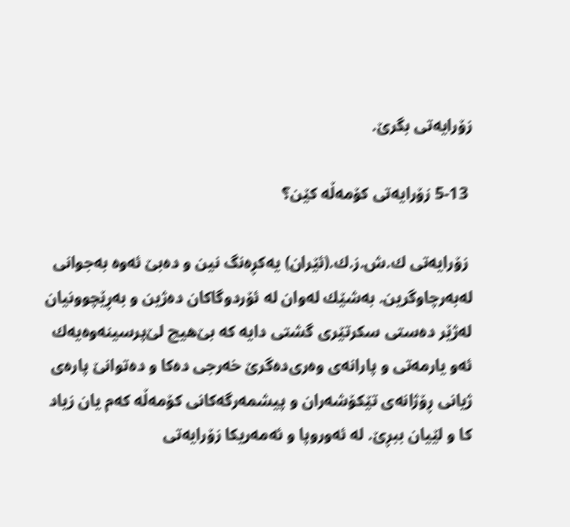زۆرایه‌تی بگرێ.

 5-13 زۆرایه‌تی كۆمه‌ڵه كێن؟

 زۆرایه‌تی ك.ش.ز.ك.(ئێران) یه‌كڕه‌نگ نین و ده‌بێ ئه‌وه به‌جوانی له‌به‌رچاوگرین. به‌شێك له‌وان له ئۆردوگاكان ده‌ژین و به‌ڕێچوونیان له‌ژێر ده‌ستی سكرتێری گشتی دایه كه بێ‌هیچ لێ‌پرسینه‌وه‌یه‌ك ئه‌و یارمه‌تی و پارانه‌ی وه‌ری‌ده‌گرێ خه‌رجی ده‌كا و ده‌توانێ پاره‌ی ژیانی ڕۆژانه‌ی تێكۆشه‌ران و پیشمه‌رگه‌كانی كۆمه‌ڵه‌ كه‌م یان زیاد كا و لێیان ببڕێ. له ئه‌وروپا و ئه‌مه‌ریكا زۆرایه‌تی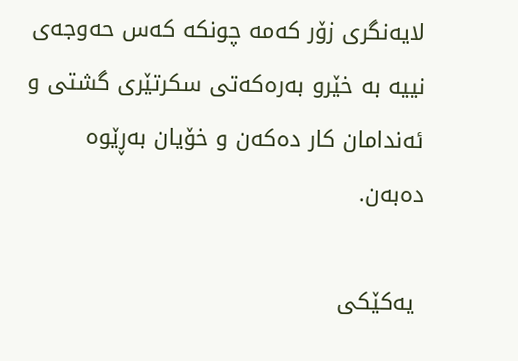لایه‌نگری زۆر كه‌مه چونكه كه‌س حه‌وجه‌ی نییه به خێرو به‌ره‌كه‌تی سكرتێری گشتی و ئه‌ندامان كار ده‌كه‌ن و خۆیان به‌ڕێوه‌ ده‌‌‌به‌ن.

 یه‌كێكی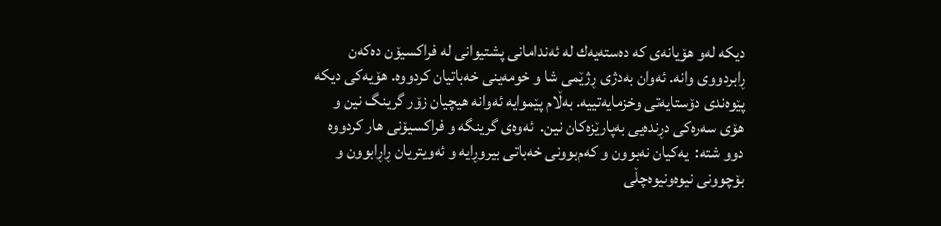دیكه له‌و هۆیانه‌ی كه ده‌سته‌یه‌ك له ئه‌ندامانی پشتیوانی له فراكسیۆن ده‌كه‌ن ڕابردووی وانه. ئه‌وان به‌دژی ڕژێمی شا و خومه‌ینی خه‌باتیان كردووه. هۆیه‌كی دیكه‌ پێوه‌ندی دۆستایه‌تی وخزمایه‌تییه. به‌ڵام پێموایه ئه‌وانه هیچیان زۆر گرینگ نین و هۆی سه‌ره‌كی دڕنده‌یی به‌پارێزه‌كان نین.  ئه‌وه‌ی گرینگه و فراكسیۆنی هار كردووه دوو شته:  یه‌كیان نه‌بوون و كه‌م‌بوونی خه‌باتی بیروڕایه و ئه‌ویتریان ڕاڕابوون و بۆچوونی نیوه‌ونیوه‌چڵی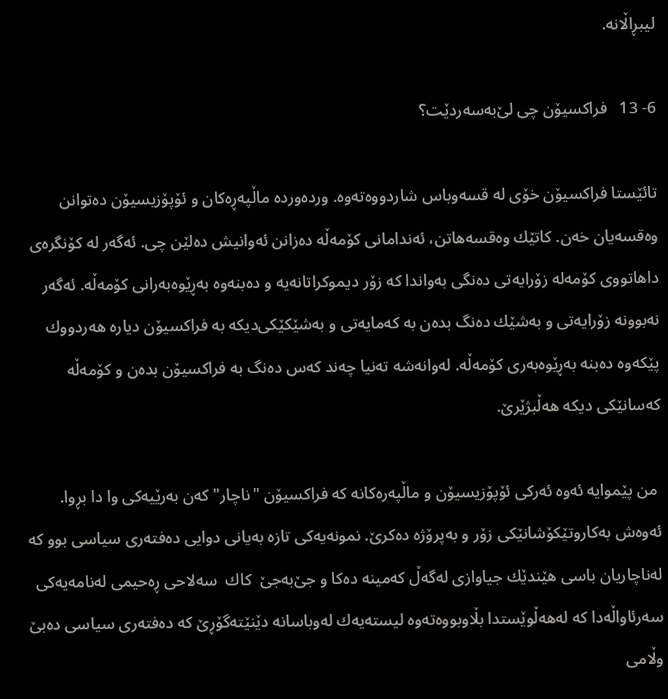لیبڕاڵانه.

6- 13   فراكسیۆن چی لێ‌به‌سه‌ردێت؟

تائێستا فراكسیۆن خۆی له قسه‌وباس شاردووه‌ته‌وه. ورده‌ورده ماڵپه‌ڕه‌كان و ئۆپۆزیسیۆن ده‌توانن وه‌قسه‌یان خه‌ن. كاتێك وه‌قسه‌هاتن، ئه‌ندامانی كۆمه‌ڵه ده‌زانن ئه‌وانیش ده‌لێن چی. ئه‌گه‌ر له كۆنگره‌ی داهاتووی كۆمه‌له زۆرایه‌تی ده‌نگی به‌واندا كه زۆر دیموكراتانه‌یه و ده‌بنه‌وه به‌ڕێوه‌به‌رانی كۆمه‌ڵه. ئه‌گه‌ر نه‌بوونه زۆرایه‌تی و به‌‌شێك ده‌نگ بده‌ن به‌ كه‌مایه‌تی و به‌‌شێكێكی‌دیكه به فراكسیۆن دیاره هه‌ردووك پێكه‌وه ده‌بنه به‌ڕێوه‌به‌ری كۆمه‌ڵه. له‌وانه‌‌شه ته‌نیا چه‌ند كه‌س ده‌نگ به فراكسیۆن بده‌ن و كۆمه‌ڵه كه‌سانێكی دیكه هه‌ڵبژێرێ.

 من پێموایه ئه‌وه ئه‌ركی ئۆپۆزیسیۆن و ماڵپه‌ره‌كانه كه فراكسیۆن "ناچار" كه‌ن به‌رێیه‌كی وا دا بڕوا. ئه‌وه‌ش به‌كاروتێكۆشانێكی زۆر و به‌پرۆژه‌‌ ده‌كرێ. نمونه‌یه‌كی تازه به‌یانی دوایی ده‌فته‌ری سیاسی بوو كه له‌ناچاریان باسی هێندێك جیاوازی له‌گه‌ڵ كه‌مینه‌ ده‌كا و جێ‌به‌جێ  كاك  سه‌لاحی ڕه‌حیمی له‌نامه‌یه‌کی سه‌رئاواڵه‌دا كه له‌هه‌ڵوێستدا بڵاوبووه‌ته‌وه لیسته‌یه‌ك له‌وباسانه دێنێته‌گۆڕێ كه ده‌فته‌ری سیاسی ده‌بێ وڵامی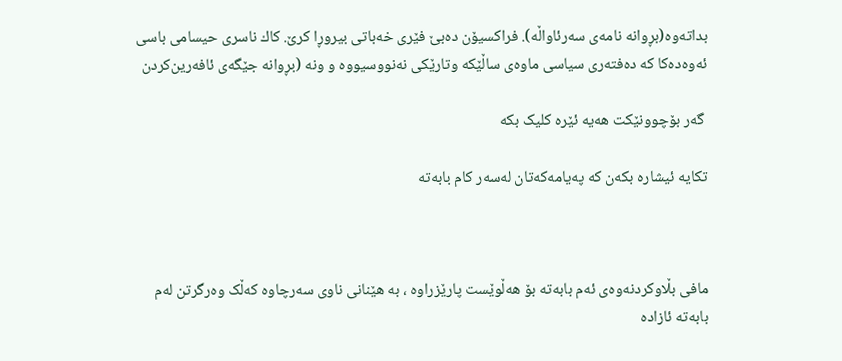بداته‌وه(بڕوانه نامه‌ی سه‌رئاواڵه). فراكسیۆن ده‌بێ فێری خه‌باتی بیروڕا كرێ. كاك ناسری حیسامی باسی ئه‌وه‌ده‌كا كه ده‌فته‌ری سیاسی ماوه‌ی ساڵێكه وتارێكی نه‌نووسیووه و ونه (بڕوانه جێگه‌ی ئافه‌رین‌كردن

 گه‌ر بۆچوونێکت هه‌یه‌ ئێره‌ کلیک بکه

تکایه‌ ئیشاره‌ بکه‌ن که‌ په‌یامه‌که‌تان له‌سه‌ر کام بابه‌ته‌



مافی بڵاوکردنه‌وه‌ی ئه‌م بابه‌ته‌ بۆ هه‌ڵوێست پارێزراوه‌ ، به‌‌ هێنانی ناوی سه‌رچاوه‌ که‌ڵک وه‌رگرتن له‌م بابه‌ته‌ ئازاده‌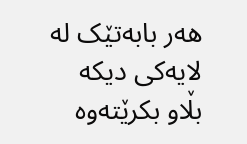هه‌ر بابه‌تێک له‌ لایه‌کی دیکه‌ بڵاو بکرێته‌وه‌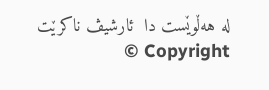له هه‌ڵوێست دا  ئارشیڤ ناکرێت      Copyright ©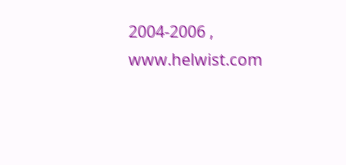2004-2006 , www.helwist.com